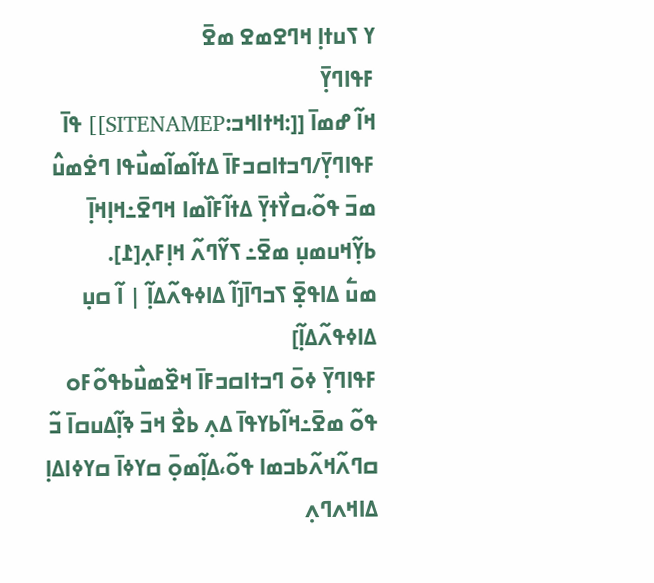ߌ ߖߎߙߊ߲ ߞߣߐߘߐ ߘߐ߫
ߓߟߊߣߌ߲߫
ߞߊ߬ ߝߘߊ߫ [[:ߞߙߊߞߏ:SITENAMEP]] ߟߊ߫
ߓߟߊߣߌ߲߫/ߣߏߙߊߛߏߓߊ߫ ߡߙߊ߬ߘߊ߬ߘߎ߯ߟߊ ߣߐ߭ߘߎ߮ ߘߏ߫ ߟߋ߬،ߛߌ߯ߙߌ߲߫ ߡߙߊ߬ߓߊ߰ߘߊ ߞߣߐ߫߸ߞߊ߲ߞߊ߲߫ ߕߌ߲߬ߞߎߘߎ߲ ߘߐ߫߸ ߖߌ߬ߣߍ߬ ߞߊ߲ߓߍ߲[߁].
ߘߎ߱ ߡߊߟߐ߲߫ ߖߏߣߊ߫[ߊ߬ ߡߊߦߟߍ߬ߡߊ߲߬ | ߊ߬ ߛߎ߲ ߡߊߦߟߍ߬ߡߊ߲߬]
ߓߟߊߣߌ߲߫ ߦߋ߫ ߣߏߙߊߛߏߓߊ߫ ߞߐ߰ߘߎ߯ߕߟߋ߬ߓߋ ߟߋ߬ ߘߐ߫߸ߞߊ߬ߕߌߟߊ߫ ߡߍ߲ ߕߐ߯ ߞߏ߫ ߢߊ߲߬ߡߎߛߊ߫ ߏ߬ ߛߣߍ߬ߞߍ߬ߕߏߘߊ ߟߋ߬،ߡߊ߲߬ߘߋ߲߫ ߛߌߦߊ߫ ߛߌߦߊߡߊ߲ ߡߊߞߍߣߍ߲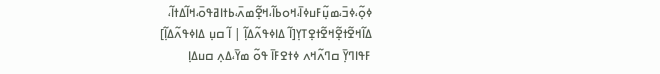ߦߋ߲߬،ߦߏ߫،ߘߎ߲߬ߓߎߦߊ߫،ߞߋߕߊ߬،ߞߐ߲߬ߘߍ߫،ߕߙߊߥߟߋ߫،ߞߊ߬ߡߙߊ߬،
ߡߊ߬ߞߐ߬ߙߐ߲߬ߞߐ߬ߙߐ߲ߠߌ߲[ߊ߬ ߡߊߦߟߍ߬ߡߊ߲߬ | ߊ߬ ߛߎ߲ ߡߊߦߟߍ߬ߡߊ߲߬]
ߓߟߊߣߌ߲߫ ߛߣߍ߬ߞߍ ߦߙߐߓߊ߫ ߟߋ߬ ߘߌ߫،ߡߍ߲ ߛߎߡߊ߲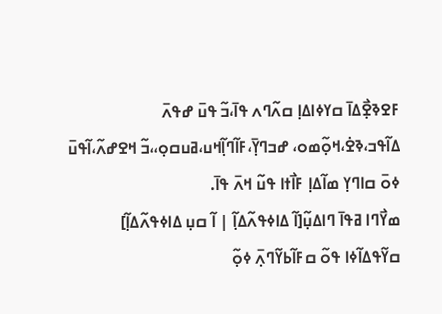ߓߐߢߐ߲߯ߡߊ߫ ߛߌߦߊߡߊ߲ ߛߍ߬ߣߍ ߟߊ߫،ߏ߬ ߟߎ߫ ߝߟߍ߫
ߡߊ߬ߟߏ،ߢߐ߭،ߞߋ߲߬ߘߋ، ߝߏߣߌ߲߫،ߓߊ߬ߣߊ߲߬ߞߎ،ߥߎߛߋ߲،،ߏ߬ ߞߐߝߍ߬،ߊ߬ߟߎ߫ ߦߋ߫ ߛߊߣߌ߲ ߘߊ߬ߡߊ߲ ߓߊ߯ߙߊ ߟߎ߬ ߞߍ߫ ߟߊ߫.
ߘߌ߯ߣߊ ߥߟߊ߫ ߣߊߡߎ߲߬[ߊ߬ ߡߊߦߟߍ߬ߡߊ߲߬ | ߊ߬ ߛߎ߲ ߡߊߦߟߍ߬ߡߊ߲߬]
ߛߌ߬ߟߡߊ߬ߦߊ ߟߋ߬ ߛߓߊ߬ߕߌ߬ߣߍ߲߫ ߦߋ߲߬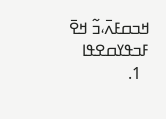ߞߏߛߓߍ߫،ߏ߬ ߞߐ߫ ߓߏߟߌߛߐߟߊ
  1.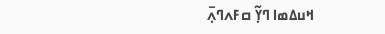ߞߎߡߘߊ ߣߌ߲߬ ߛߓߍߣߍ߲߫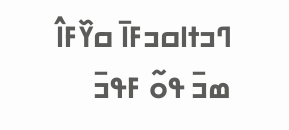ߣߏߙߊߛߏߓߊ߫ ߛߌ߰ߓߊ߮ ߘߏ߫ ߟߋ߬ ߓߟߏ߫